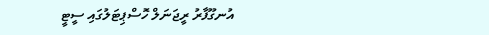އުނގޫފާރު ރީޖަނަލް ހޮސްޕިޓަލުގައި ސީޓީ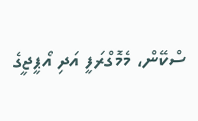ސްކޭން، މެމޮގްރަފީ އަދި އޯޕީޖީގެ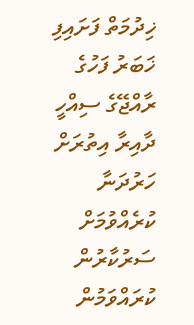ޚިދުމަތް ފަށައިފި
ޚަބަރު ފަހުގެ
ރާއްޖޭގެ ސިއްހީ ދާއިރާ އިތުރަށް ހަރުދަނާ ކުރެއްވުމަށް ސަރުކާރުން ކުރައްވަމުން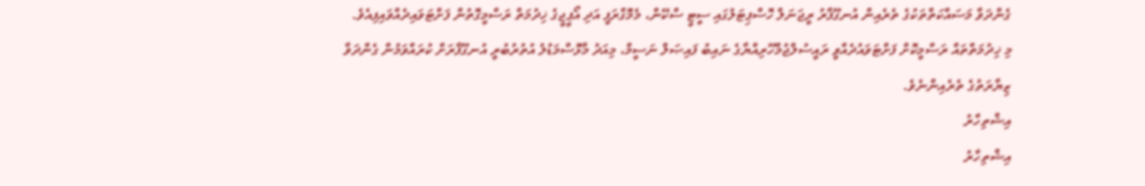ގެންދަވާ މަސައްކަތްތަކުގެ ތެރެއިން އުނގޫފާރު ރީޖަނަލް ހޮސްޕިޓަލުގައި ސީޓީ ސްކޭން، މެމޮގްރަފީ އަދި އޯޕީޖީގެ ޚިދުމަތް ރަސްމީގޮތުން ފަށްޓަވައިދެއްވައިފިއެވެ.
މި ޚިދުމަތްތައް ރަސްމީކޮށް ފަށްޓަވައުދެއްވީ ރައީސުލްޖުމްހޫރިއްޔާގެ ނައިބު ފައިޞަލް ނަސީމް، މިއަދު މާޅޮސްމަޑުލު އުތުރުބުރީ އުނގޫފާރަށް ކުރައްވަމުން ގެންދަވާ ޒިޔާރަތުގެ ތެރެއިންނެވެ.
އިޝްތިހާރު
އިޝްތިހާރު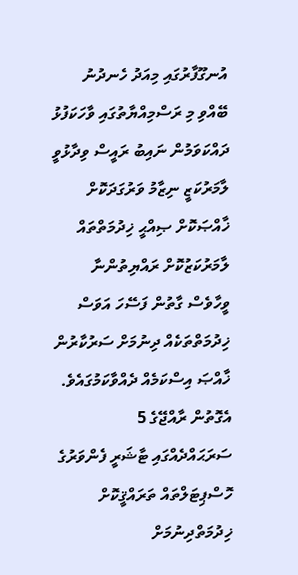އުނގޫފާރުގައި މިއަދު ހެނދުނު ބޭއްވި މި ރަސްމިއްޔާތުގައި ވާހަކަފުޅު ދައްކަވަމުން ނައިބު ރައީސް ވިދާޅުވީ ލާމަރުކަޒީ ނިޒާމު ވަރުގަދަކޮށް ޚާއްޞަކޮށް ޞިއްޙީ ޚިދުމަތްތައް ލާމަރުކަޒުކޮށް ރައްޔިތުންނާ ވީހާވެސް ގާތުން ފަސޭހަ އަވަސް ޚިދުމަތްތަކެއް ދިނުމަށް ސަރުކާރުން ޚާއްޞަ އިސްކަމެއް ދެއްވާކަމުގައެވެ. އެގޮތުން ރާއްޖޭގެ 5 ސަރަޙައްދެއްގައި ޓާޝަރީ ފެންވަރުގެ ހޮސްޕިޓަލްތައް ތަރައްޤީކޮށް ޚިދުމަތްދިނުމަށް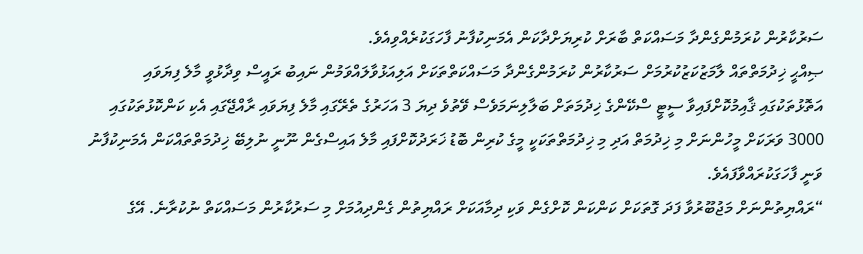ސަރުކާރުން ކުރަމުންގެންދާ މަސައްކަތް ބާރަށް ކުރިޔަށްދާކަން އެމަނިކުފާނު ފާހަގަކުރެއްވިއެވެ.
ޞިއްޙީ ޚިދުމަތްތައް ލާމަޒުކަޒުކުރުމަށް ސަރުކާރުން ކުރަމުންގެންދާ މަސައްކަތްތަކަށް އަލިއަޅުވާލައްވަމުން ނައިބު ރައީސް ވިދާޅުވީ މާލެ ފިޔަވައި އަތޮޅުތަކުގައި ޤާއިމުކޮށްފައިވާ ސީޓީ ސްކޭންގެ ޚިދުމަތަށް ބަލާލިނަމަވެސް ވޭތުވެ ދިޔަ 3 އަހަރުގެ ތެރޭގައި މާލެ ފިޔަވައި ރާއްޖޭގައި އެކި ކަންކޮޅުތަކުގައި 3000 ވަރަކަށް މީހުންނަށް މި ޚިދުމަތް އަދި މި ޚިދުމަތްތަކަކީ މީގެ ކުރިން ބޮޑު ޚަރަދުކޮށްފައި މާލެ އައިސްގެން ނޫނީ ނުލިބޭ ޚިދުމަތްތައްކަން އެމަނިކުފާނު ވަނީ ފާހަގަކުރައްވާފައެވެ.
“ރައްޔިތުންނަށް މަޖުބޫރުވާ ފަދަ ގޮތަކަށް ކަންކަން ކޮށްގެން ވަކި ދިމާއަކަށް ރައްޔިތުން ގެންދިއުމަށް މި ސަރުކާރުން މަސައްކަތް ނުކުރާނެ. އޭގެ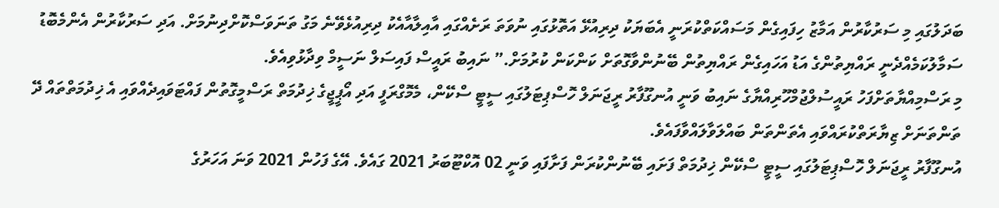ބަދަލުގައި މި ސަރުކާރުން އަމާޒު ހިފައިގެން މަސައްކަތްކުރަނީ އެބަޔަކު ދިރިއުޅޭ އަތޮޅުގައި ނުވަތަ ރަށެއްގައި އާއިލާއާއެކު ދިރިއުޅެވޭނެ މަގު ތަނަވަސްކޮށްދިނުމަށް. އަދި ސަރުކާރުން އެންމެބޮޑު ސަމާލުކަމެއްދެނީ ރައްޔިތުންގެ އަޑު އަހައިގެން ރައްޔިތުން ބޭނުންވާގޮތަށް ކަންކަން ކުރުމަށް.” ނައިބު ރައީސް ފައިސަލް ނަސީމް ވިދާޅުވިއެވެ.
މި ރަސްމިއްޔާތަށްފަހު ރައީސުލްޖުމްހޫރިއްޔާގެ ނައިބު ވަނީ އުނގޫފާރު ރީޖަނަލް ހޮސްޕިޓަލުގައި ސީޓީ ސްކޭން، މެމޮގްރަފީ އަދި އޯޕީޖީގެ ޚިދުމަތް ރަސްމީގޮތުން ފައްޓަވައިދެއްވައި އެ ޚިދުމަތްތައް ދޭ ތަންތަނަށް ޒިޔާރަތްކުރައްވައި އެތަންތަން ބައްލަވާލައްވާފައެވެ.
އުނގޫފާރު ރީޖަނަލް ހޮސްޕިޓަލުގައި ސީޓީ ސްކޭން ޚިދުމަތް ފަށައި ބޭނުންކުރަން ފަށާފައި ވަނީ 02 އޮކްޓޫބަރު 2021 ގައެވެ. އޭގެ ފަހުން 2021 ވަނަ އަހަރުގެ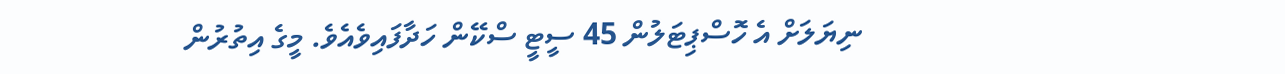ނިޔަލަށް އެ ހޮސްޕިޓަލުން 45 ސީޓީ ސްކޭން ހަދާފައިވެއެވެ. މީގެ އިތުރުން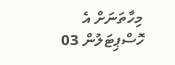މިހާތަނަށް އެ ހޮސްޕިޓަލުން 03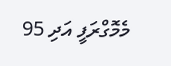މެމޮގްރަފީ އަދި 95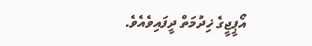އޯޕީޖީގެ ޚިދުމަތް ދީފައިވެއެވެ.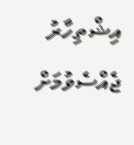އިޝްތިހާރު ޖެއްސެވުމަށް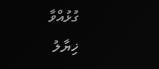ގުޅުއްވާ
ޚިޔާލު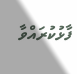ފާޅުކުރައްވާ